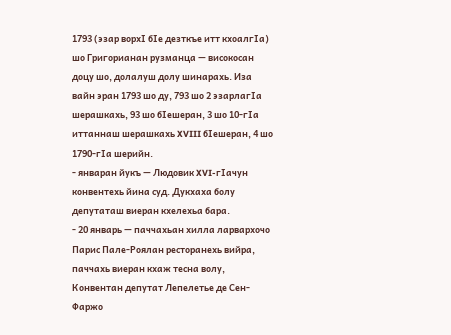1793 (эзар ворхӀ бӀе дезткъе итт кхоалгӀа) шо Григорианан рузманца — високосан доцу шо, долалуш долу шинарахь. Иза вайн эран 1793 шо ду, 793 шо 2 эзарлагӀа шерашкахь, 93 шо бӀешеран, 3 шо 10-гӀа иттаннаш шерашкахь XVIII бӀешеран, 4 шо 1790-гӀа шерийн.
- январан йукъ — Людовик XVI-гӀачун конвентехь йина суд. Дукхаха болу депутаташ виеран кхелехьа бара.
- 20 январь — паччахьан хилла ларвархочо Парис Пале-Роялан ресторанехь вийра, паччахь виеран кхаж тесна волу, Конвентан депутат Лепелетье де Сен-Фаржо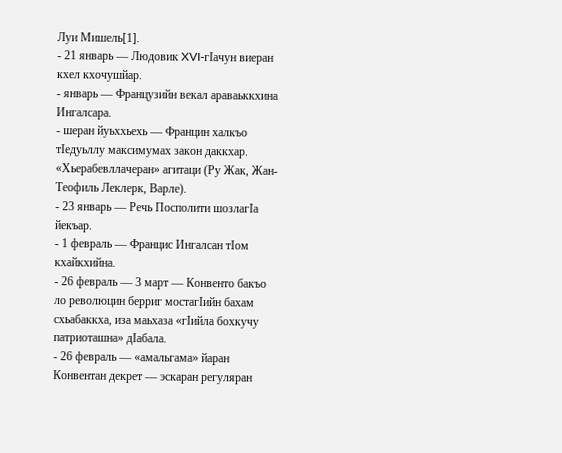Луи Мишель[1].
- 21 январь — Людовик XVI-гӀачун виеран кхел кхочушйар.
- январь — Французийн векал араваьккхина Ингалсара.
- шеран йуьххьехь — Францин халкъо тӀедуьллу максимумах закон даккхар. «Хьерабевллачеран» агитаци (Ру Жак, Жан-Теофиль Леклерк, Варле).
- 23 январь — Речь Посполити шозлагӀа йекъар.
- 1 февраль — Францис Ингалсан тӀом кхайкхийна.
- 26 февраль — 3 март — Конвенто бакъо ло революцин берриг мостагӀийн бахам схьабаккха, иза маьхаза «гӀийла бохкучу патриоташна» дӀабала.
- 26 февраль — «амальгама» йаран Конвентан декрет — эскаран регуляран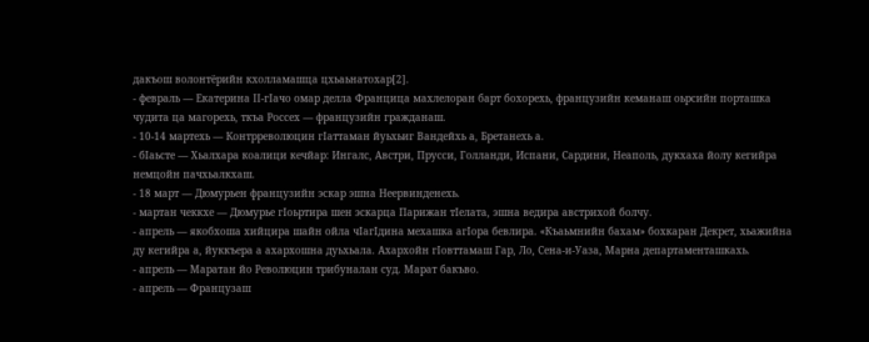дакъош волонтёрийн кхолламашца цхьаьнатохар[2].
- февраль — Екатерина II-гӀачо омар делла Францица махлелоран барт бохорехь, французийн кеманаш оьрсийн порташка чудита ца магорехь, ткъа Россех — французийн гражданаш.
- 10-14 мартехь — Контрреволюцин гӀаттаман йуьхьиг Вандейхь а, Бретанехь а.
- бӀаьсте — Хьалхара коалици кечйар: Ингалс, Австри, Прусси, Голланди, Испани, Сардини, Неаполь, дукхаха йолу кегийра немцойн пачхьалкхаш.
- 18 март — Дюмурьен французийн эскар эшна Неервинденехь.
- мартан чеккхе — Дюмурье гӀоьртира шен эскарца Парижан тӀелата, эшна ведира австрихой болчу.
- апрель — якобхоша хийцира шайн ойла чӀагӀдина мехашка агӀора бевлира. «Къаьмнийн бахам» бохкаран Декрет, хьажийна ду кегийра а, йуккъера а ахархошна дуьхьала. Ахархойн гӀовттамаш Гар, Ло, Сена-и-Уаза, Марна департаменташкахь.
- апрель — Маратан йо Революцин трибуналан суд. Марат бакъво.
- апрель — Французаш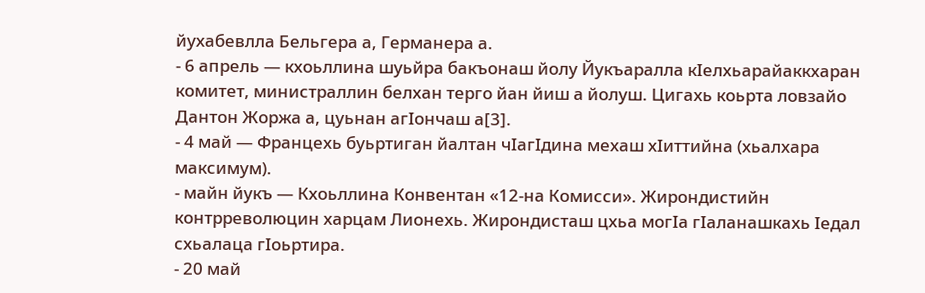йухабевлла Бельгера а, Германера а.
- 6 апрель — кхоьллина шуьйра бакъонаш йолу Йукъаралла кӀелхьарайаккхаран комитет, министраллин белхан терго йан йиш а йолуш. Цигахь коьрта ловзайо Дантон Жоржа а, цуьнан агӀончаш а[3].
- 4 май — Францехь буьртиган йалтан чӀагӀдина мехаш хӀиттийна (хьалхара максимум).
- майн йукъ — Кхоьллина Конвентан «12-на Комисси». Жирондистийн контрреволюцин харцам Лионехь. Жирондисташ цхьа могӀа гӀаланашкахь Ӏедал схьалаца гӀоьртира.
- 20 май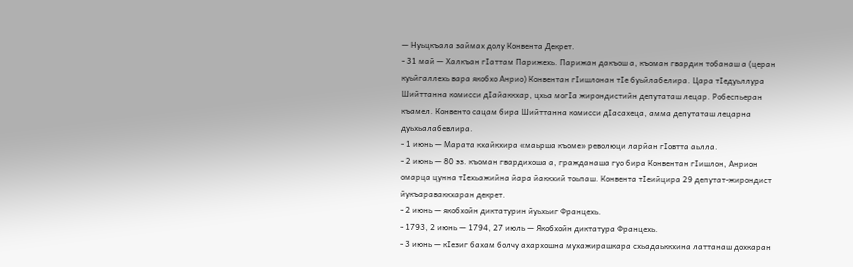— Нуьцкъала займах долу Конвента Декрет.
- 31 май — Халкъан гӀаттам Парижехь. Парижан дакъош а, къоман гвардин тобанаш а (церан куьйгаллехь вара якобхо Анрио) Конвентан гӀишлонан тӀе буьйлабелира. Цара тӀедуьллура Шийттанна комисси дӀайаккхар, цхьа могӀа жирондистийн депутаташ лецар. Робеспьеран къамел. Конвенто сацам бира Шийттанна комисси дӀасахеца, амма депутаташ лецарна дуьхьалабевлира.
- 1 июнь — Марата кхайкхира «маьрша къоме» революци ларйан гӀовтта аьлла.
- 2 июнь — 80 эз. къоман гвардихоша а, гражданаша гуо бира Конвентан гӀишлон, Анрион омарца цунна тӀехьажийна йара йаккхий тоьпаш. Конвента тӀеийцира 29 депутат-жирондист йукъараваккхаран декрет.
- 2 июнь — якобхойн диктатурин йуьхьиг Францехь.
- 1793, 2 июнь — 1794, 27 июль — Якобхойн диктатура Францехь.
- 3 июнь — кӀезиг бахам болчу ахархошна мухажирашкара схьадаьккхина латтанаш дохкаран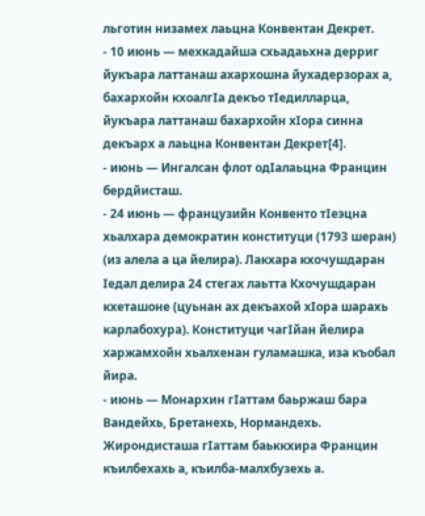льготин низамех лаьцна Конвентан Декрет.
- 10 июнь — мехкадайша схьадаьхна дерриг йукъара латтанаш ахархошна йухадерзорах а, бахархойн кхоалгӀа декъо тӀедилларца, йукъара латтанаш бахархойн хӀора синна декъарх а лаьцна Конвентан Декрет[4].
- июнь — Ингалсан флот одӀалаьцна Францин бердйисташ.
- 24 июнь — французийн Конвенто тӀеэцна хьалхара демократин конституци (1793 шеран) (из алела а ца йелира). Лакхара кхочушдаран Ӏедал делира 24 стегах лаьтта Кхочушдаран кхеташоне (цуьнан ах декъахой хӀора шарахь карлабохура). Конституци чагӀйан йелира харжамхойн хьалхенан гуламашка, иза къобал йира.
- июнь — Монархин гӀаттам баьржаш бара Вандейхь, Бретанехь, Нормандехь. Жирондисташа гӀаттам баьккхира Францин къилбехахь а, къилба-малхбузехь а.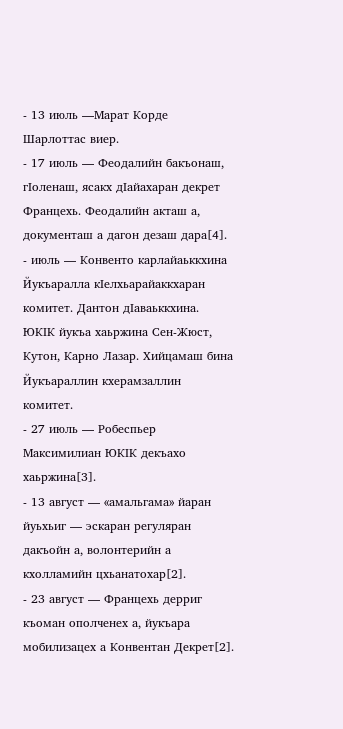- 13 июль —Марат Корде Шарлоттас виер.
- 17 июль — Феодалийн бакъонаш, гӀоленаш, ясакх дӀайахаран декрет Францехь. Феодалийн акташ а, документаш а дагон дезаш дара[4].
- июль — Конвенто карлайаьккхина Йукъаралла кӀелхьарайаккхаран комитет. Дантон дӀаваьккхина. ЮКӀК йукъа хаьржина Сен-Жюст, Кутон, Карно Лазар. Хийцамаш бина Йукъараллин кхерамзаллин комитет.
- 27 июль — Робеспьер Максимилиан ЮКӀК декъахо хаьржина[3].
- 13 август — «амальгама» йаран йуьхьиг — эскаран регуляран дакъойн а, волонтерийн а кхолламийн цхьанатохар[2].
- 23 август — Францехь дерриг къоман ополченех а, йукъара мобилизацех а Конвентан Декрет[2].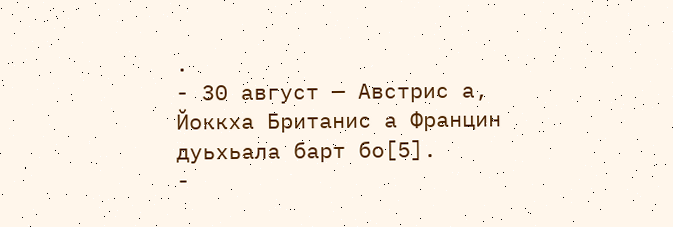.
- 30 август — Австрис а, Йоккха Британис а Францин дуьхьала барт бо[5].
-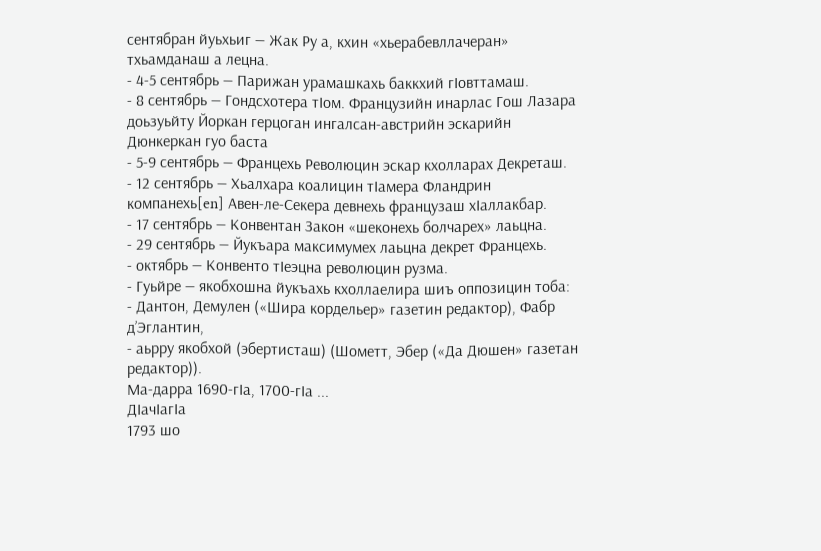сентябран йуьхьиг — Жак Ру а, кхин «хьерабевллачеран» тхьамданаш а лецна.
- 4-5 сентябрь — Парижан урамашкахь баккхий гӀовттамаш.
- 8 сентябрь — Гондсхотера тӀом. Французийн инарлас Гош Лазара доьзуьйту Йоркан герцоган ингалсан-австрийн эскарийн Дюнкеркан гуо баста
- 5-9 сентябрь — Францехь Революцин эскар кхолларах Декреташ.
- 12 сентябрь — Хьалхара коалицин тӀамера Фландрин компанехь[en] Авен-ле-Секера девнехь французаш хӀаллакбар.
- 17 сентябрь — Конвентан Закон «шеконехь болчарех» лаьцна.
- 29 сентябрь — Йукъара максимумех лаьцна декрет Францехь.
- октябрь — Конвенто тӀеэцна революцин рузма.
- Гуьйре — якобхошна йукъахь кхоллаелира шиъ оппозицин тоба:
- Дантон, Демулен («Шира кордельер» газетин редактор), Фабр д’Эглантин,
- аьрру якобхой (эбертисташ) (Шометт, Эбер («Да Дюшен» газетан редактор)).
Ма-дарра 1690‑гӀа, 1700‑гӀа ...
ДӀачӀагӀа
1793 шо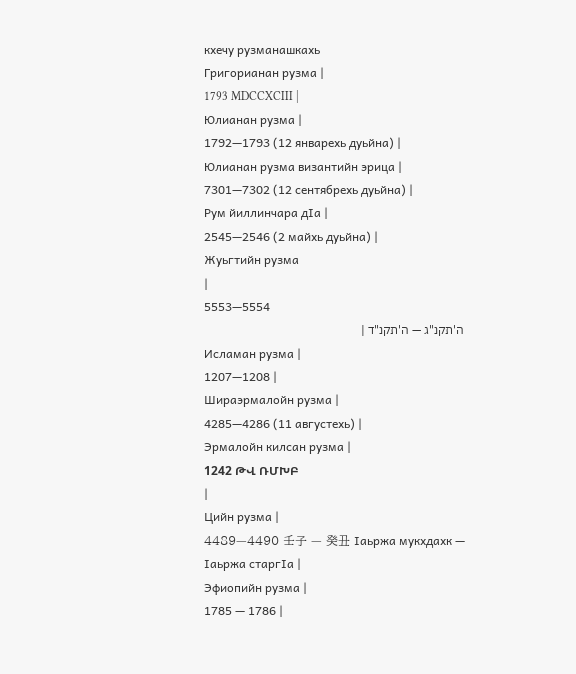кхечу рузманашкахь
Григорианан рузма |
1793 MDCCXCIII |
Юлианан рузма |
1792—1793 (12 январехь дуьйна) |
Юлианан рузма византийн эрица |
7301—7302 (12 сентябрехь дуьйна) |
Рум йиллинчара дӀа |
2545—2546 (2 майхь дуьйна) |
Жуьгтийн рузма
|
5553—5554
ה'תקנ"ג — ה'תקנ"ד |
Исламан рузма |
1207—1208 |
Шираэрмалойн рузма |
4285—4286 (11 августехь) |
Эрмалойн килсан рузма |
1242 ԹՎ ՌՄԽԲ
|
Цийн рузма |
4489—4490 壬子 — 癸丑 Ӏаьржа мукхдахк — Ӏаьржа старгӀа |
Эфиопийн рузма |
1785 — 1786 |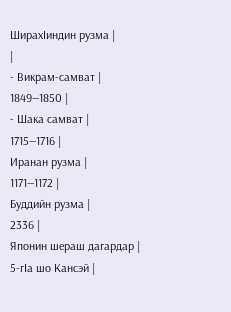ШирахӀиндин рузма |
|
- Викрам-самват |
1849—1850 |
- Шака самват |
1715—1716 |
Иранан рузма |
1171—1172 |
Буддийн рузма |
2336 |
Японин шераш дагардар |
5-гӀа шо Кансэй |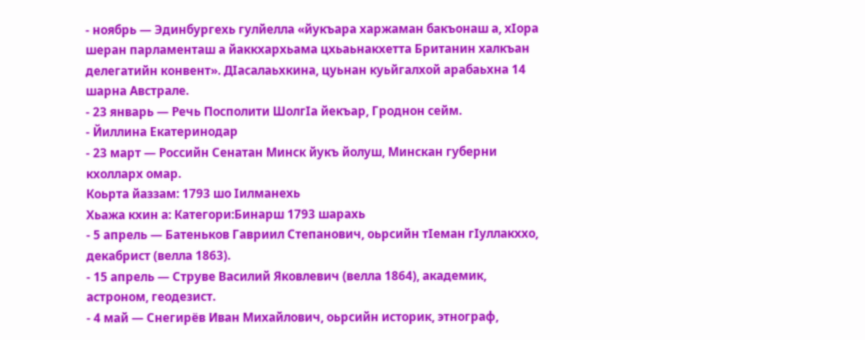- ноябрь — Эдинбургехь гулйелла «йукъара харжаман бакъонаш а, хӀора шеран парламенташ а йаккхархьама цхьаьнакхетта Британин халкъан делегатийн конвент». ДӀасалаьхкина, цуьнан куьйгалхой арабаьхна 14 шарна Австрале.
- 23 январь — Речь Посполити ШолгӀа йекъар, Гроднон сейм.
- Йиллина Екатеринодар
- 23 март — Российн Сенатан Минск йукъ йолуш, Минскан губерни кхолларх омар.
Коьрта йаззам: 1793 шо Ӏилманехь
Хьажа кхин а: Категори:Бинарш 1793 шарахь
- 5 апрель — Батеньков Гавриил Степанович, оьрсийн тӀеман гӀуллакххо, декабрист (велла 1863).
- 15 апрель — Струве Василий Яковлевич (велла 1864), академик, астроном, геодезист.
- 4 май — Снегирёв Иван Михайлович, оьрсийн историк, этнограф,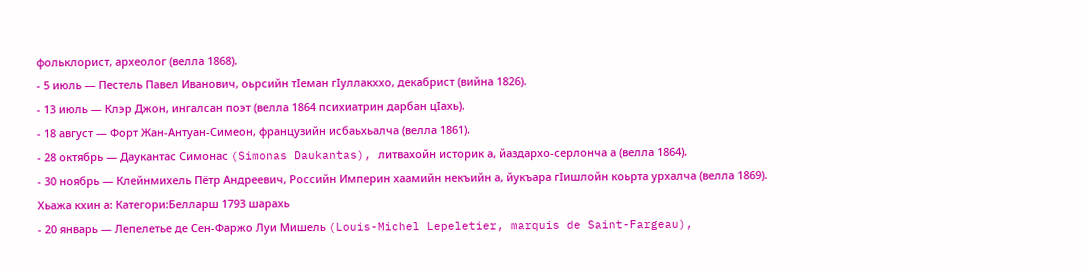фольклорист, археолог (велла 1868).
- 5 июль — Пестель Павел Иванович, оьрсийн тӀеман гӀуллакххо, декабрист (вийна 1826).
- 13 июль — Клэр Джон, ингалсан поэт (велла 1864 психиатрин дарбан цӀахь).
- 18 август — Форт Жан-Антуан-Симеон, французийн исбаьхьалча (велла 1861).
- 28 октябрь — Даукантас Симонас (Simonas Daukantas), литвахойн историк а, йаздархо-серлонча а (велла 1864).
- 30 ноябрь — Клейнмихель Пётр Андреевич, Российн Империн хаамийн некъийн а, йукъара гӀишлойн коьрта урхалча (велла 1869).
Хьажа кхин а: Категори:Белларш 1793 шарахь
- 20 январь — Лепелетье де Сен-Фаржо Луи Мишель (Louis-Michel Lepeletier, marquis de Saint-Fargeau),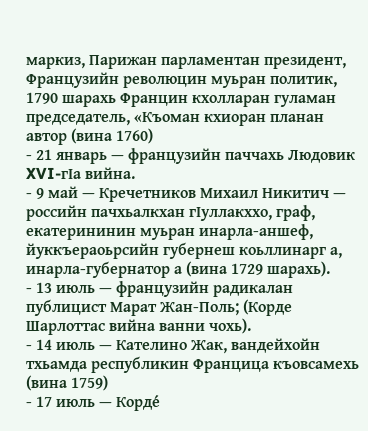маркиз, Парижан парламентан президент, Французийн революцин муьран политик, 1790 шарахь Францин кхолларан гуламан председатель, «Къоман кхиоран планан автор (вина 1760)
- 21 январь — французийн паччахь Людовик XVI-гӀа вийна.
- 9 май — Кречетников Михаил Никитич — российн пачхьалкхан гӀуллакххо, граф, екатерининин муьран инарла-аншеф, йуккъераоьрсийн губернеш коьллинарг а, инарла-губернатор а (вина 1729 шарахь).
- 13 июль — французийн радикалан публицист Марат Жан-Поль; (Корде Шарлоттас вийна ванни чохь).
- 14 июль — Кателино Жак, вандейхойн тхьамда республикин Францица къовсамехь (вина 1759)
- 17 июль — Корде́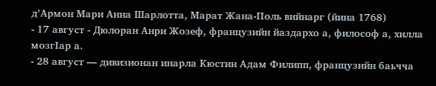д’Армон Мари Анна Шарлотта, Марат Жана-Поль вийнарг (йина 1768)
- 17 август - Дюлоран Анри Жозеф, французийн йаздархо а, философ а, хилла мозгӀар а.
- 28 август — дивизионан инарла Кюстин Адам Филипп, французийн баьчча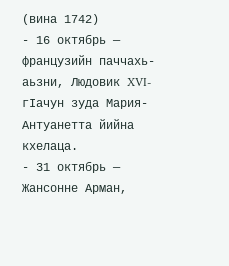(вина 1742)
- 16 октябрь — французийн паччахь-аьзни, Людовик XVI-гӀачун зуда Мария-Антуанетта йийна кхелаца.
- 31 октябрь — Жансонне Арман,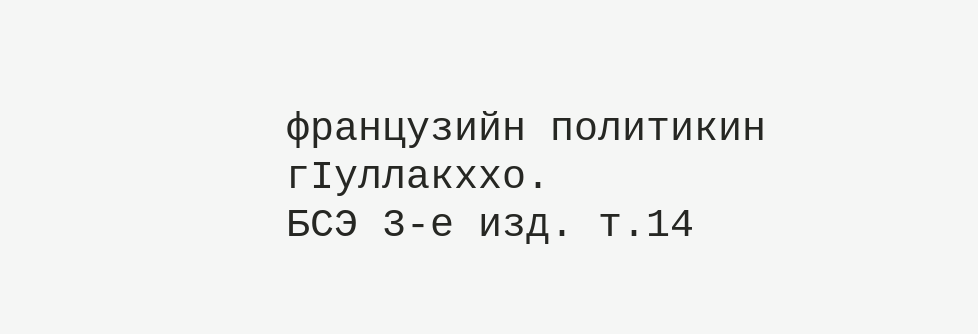французийн политикин гӀуллакххо.
БСЭ 3-е изд. т.14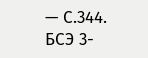— С.344.
БСЭ 3-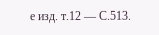е изд. т.12 — С.513.